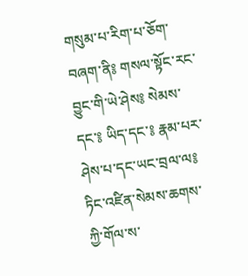གསུམ་པ་རིག་པ་ཅོག་བཞག་ནི༔ གསལ་སྟོང་རང་བྱུང་གི་ཡེ་ཤེས༔ སེམས་དང་༔ ཡིད་དང་༔ རྣམ་པར་ཤེས་པ་དང་ཡང་བྲལ་ལ༔ ཏིང་འཛིན་སེམས་ཆགས་ཀྱི་གོལ་ས་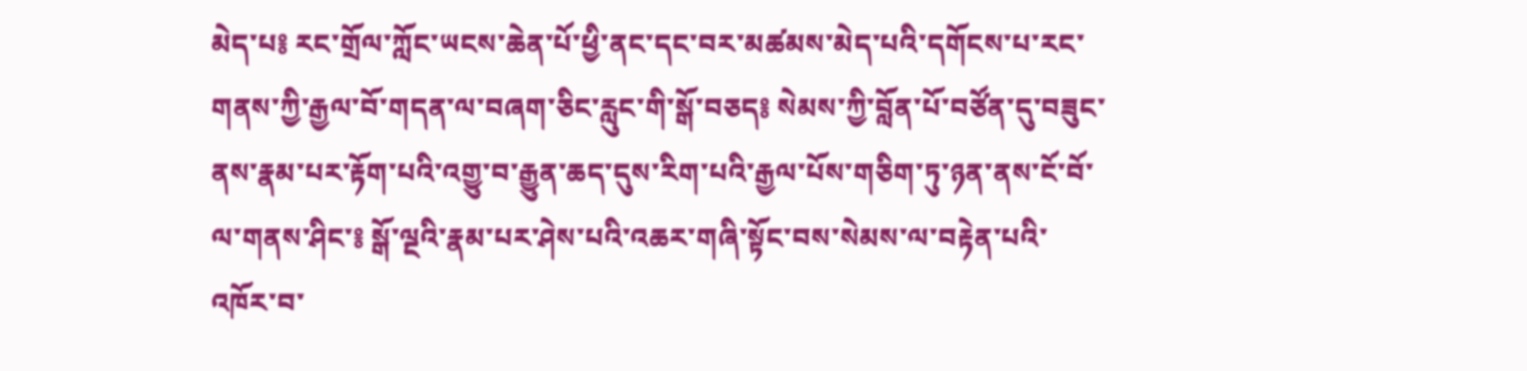མེད་པ༔ རང་གྲོལ་ཀློང་ཡངས་ཆེན་པོ་ཕྱི་ནང་དང་བར་མཚམས་མེད་པའི་དགོངས་པ་རང་གནས་ཀྱི་རྒྱལ་བོ་གདན་ལ་བཞག་ཅིང་རླུང་གི་སྒོ་བཅད༔ སེམས་ཀྱི་བློན་པོ་བཙོན་དུ་བཟུང་ནས་རྣམ་པར་རྟོག་པའི་འགྱུ་བ་རྒྱུན་ཆད་དུས་རིག་པའི་རྒྱལ་པོས་གཅིག་ཏུ་ཉན་ནས་ངོ་བོ་ལ་གནས་ཤིང་༔ སྒོ་ལྔའི་རྣམ་པར་ཤེས་པའི་འཆར་གཞི་སྟོང་བས་སེམས་ལ་བརྟེན་པའི་འཁོར་བ་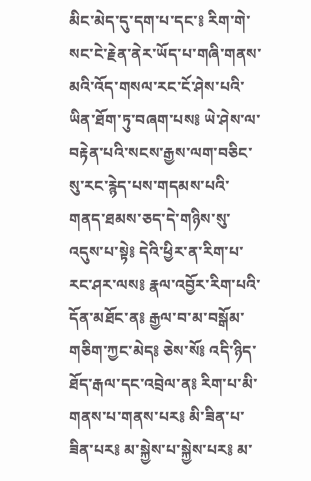མིང་མེད་དུ་དག་པ་དང་༔ རིག་གེ་སང་ངེ་རྗེན་ནེར་ཡོད་པ་གཞི་གནས་མའི་འོད་གསལ་རང་ངོ་ཤེས་པའི་ཡིན་ཐོག་ཏུ་བཞག་པས༔ ཡེ་ཤེས་ལ་བརྟེན་པའི་སངས་རྒྱས་ལག་བཅིང་སུ་རང་རྙེད་པས་གདམས་པའི་གནད་ཐམས་ཅད་དེ་གཉིས་སུ་འདུས་པ་སྟེ༔ དེའི་ཕྱིར་ན་རིག་པ་རང་ཤར་ལས༔ རྣལ་འབྱོར་རིག་པའི་དོན་མཐོང་ན༔ རྒྱལ་བ་མ་བསྒོམ་གཅིག་ཀྱང་མེད༔ ཅེས་སོ༔ འདི་ཉིད་ཐོད་རྒལ་དང་འབྲེལ་ན༔ རིག་པ་མི་གནས་པ་གནས་པར༔ མི་ཟིན་པ་ཟིན་པར༔ མ་སྐྱེས་པ་སྐྱེས་པར༔ མ་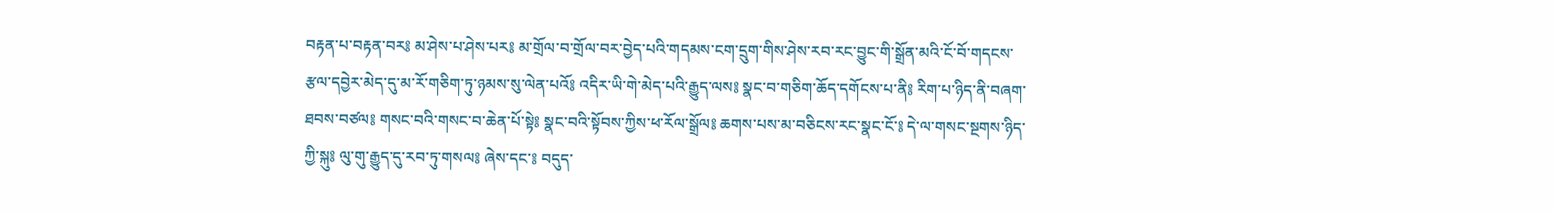བརྟན་པ་བརྟན་བར༔ མ་ཤེས་པ་ཤེས་པར༔ མ་གྲོལ་བ་གྲོལ་བར་བྱེད་པའི་གདམས་ངག་དྲུག་གིས་ཤེས་རབ་རང་བྱུང་གི་སྒྲོན་མའི་ངོ་བོ་གདངས་རྩལ་དབྱེར་མེད་དུ་མ་རོ་གཅིག་ཏུ་ཉམས་སུ་ལེན་པའོ༔ འདིར་ཡི་གེ་མེད་པའི་རྒྱུད་ལས༔ སྣང་བ་གཅིག་ཆོད་དགོངས་པ་ནི༔ རིག་པ་ཉིད་ནི་བཞག་ཐབས་བཙལ༔ གསང་བའི་གསང་བ་ཆེན་པོ་སྟེ༔ སྣང་བའི་སྟོབས་ཀྱིས་ཕ་རོལ་སྒྲོལ༔ ཆགས་པས་མ་བཅིངས་རང་སྣང་ངོ་༔ དེ་ལ་གསང་སྔགས་ཉིད་ཀྱི་སྐུ༔ ལུ་གུ་རྒྱུད་དུ་རབ་ཏུ་གསལ༔ ཞེས་དང་༔ བདུད་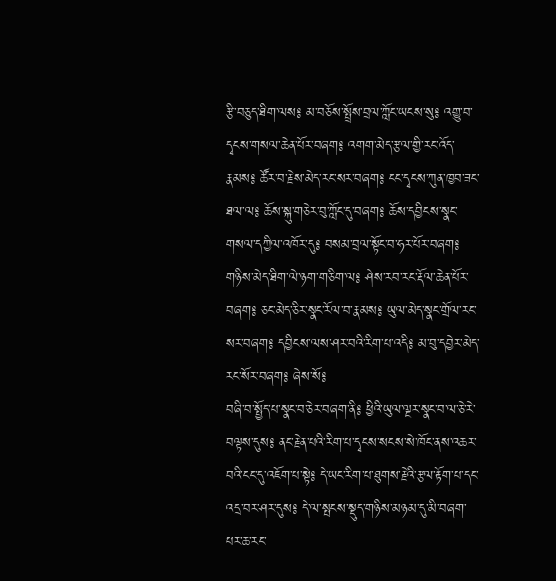རྩི་བཅུད་ཐིག་ལས༔ མ་བཅོས་སྤྲོས་བྲལ་ཀློང་ཡངས་སུ༔ འགྱུ་བ་དྭངས་གསལ་ཆེན་པོར་བཞག༔ འགག་མེད་རྩལ་གྱི་རང་འོད་རྣམས༔ ཚོར་བ་རྗེས་མེད་རང་སར་བཞག༔ ངང་དྭངས་ཀུན་ཁྱབ་ཟང་ཐལ་ལ༔ ཆོས་སྐུ་གཅེར་བུ་ཀློང་དུ་བཞག༔ ཆོས་དབྱིངས་སྣང་གསལ་དཀྱིལ་འཁོར་དུ༔ བསམ་བྲལ་སྟོང་བ་ཧར་པོར་བཞག༔ གཉིས་མེད་ཐིག་ལེ་ཉག་གཅིག་ལ༔ ཤེས་རབ་རང་རྡོལ་ཆེན་པོར་བཞག༔ ཅང་མེད་ཅིར་སྣང་རོལ་བ་རྣམས༔ ཡུལ་མེད་སྣང་གྲོལ་རང་སར་བཞག༔ དབྱིངས་ལས་ཤར་བའི་རིག་པ་འདི༔ མ་བུ་དབྱེར་མེད་རང་སོར་བཞག༔ ཞེས་སོ༔
བཞི་བ་སྤྱོད་པ་སྣང་བ་ཅེར་བཞག་ནི༔ ཕྱིའི་ཡུལ་ལྔར་སྣང་བ་ལ་ཅེ་རེ་བལྟས་དུས༔ ནང་རྗེན་པའི་རིག་པ་དྭངས་སངས་སེ་ཁོང་ནས་འཆར་བའི་ངང་དུ་འཇོག་པ་སྟེ༔ དེ་ཡང་རིག་པ་ཐུགས་རྗེའི་རྩལ་རྟོག་པ་དང་འདྲ་བར་ཤར་དུས༔ དེ་ལ་སྤངས་སྡུད་གཉིས་མཉམ་དུ་མི་བཞག་པར་ཆ་རང་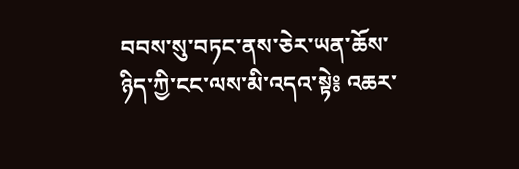བབས་སུ་བཏང་ནས་ཅེར་ཡན་ཆོས་ཉིད་ཀྱི་ངང་ལས་མི་འདའ་སྟེ༔ འཆར་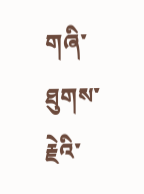གཞི་ཐུགས་རྗེའི་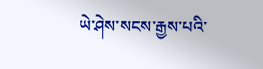ཡེ་ཤེས་སངས་རྒྱས་པའི་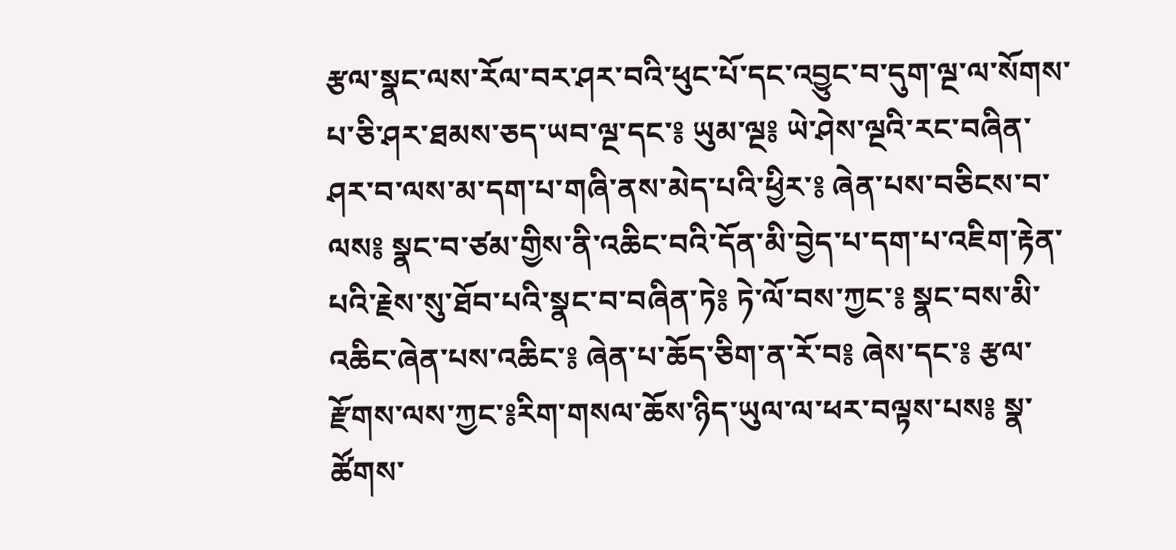རྩལ་སྣང་ལས་རོལ་བར་ཤར་བའི་ཕུང་པོ་དང་འབྱུང་བ་དུག་ལྔ་ལ་སོགས་པ་ཅི་ཤར་ཐམས་ཅད་ཡབ་ལྔ་དང་༔ ཡུམ་ལྔ༔ ཡེ་ཤེས་ལྔའི་རང་བཞིན་ཤར་བ་ལས་མ་དག་པ་གཞི་ནས་མེད་པའི་ཕྱིར་༔ ཞེན་པས་བཅིངས་བ་ལས༔ སྣང་བ་ཙམ་གྱིས་ནི་འཆིང་བའི་དོན་མི་བྱེད་པ་དག་པ་འཇིག་རྟེན་པའི་རྗེས་སུ་ཐོབ་པའི་སྣང་བ་བཞིན་ཏེ༔ ཏེ་ལོ་བས་ཀྱང་༔ སྣང་བས་མི་འཆིང་ཞེན་པས་འཆིང་༔ ཞེན་པ་ཆོད་ཅིག་ན་རོ་བ༔ ཞེས་དང་༔ རྩལ་རྫོགས་ལས་ཀྱང་༔རིག་གསལ་ཆོས་ཉིད་ཡུལ་ལ་ཕར་བལྟས་པས༔ སྣ་ཚོགས་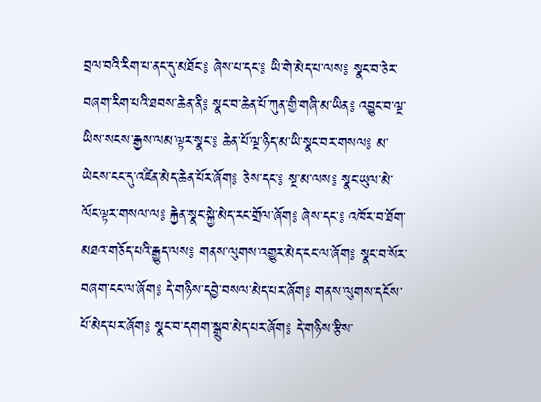བྲལ་བའི་རིག་པ་ནང་དུ་མཐོང་༔ ཞེས་པ་དང་༔ ཡི་གེ་མེད་པ་ལས༔ སྣང་བ་ཅེར་བཞག་རིག་པའི་ཐབས་ཆེན་ནི༔ སྣང་བ་ཆེན་པོ་ཀུན་གྱི་གཞི་མ་ཡིན༔ འབྱུང་བ་ལྔ་ཡིས་སངས་རྒྱས་ལམ་ལྟར་སྣང་༔ ཆེན་པོ་ལྔ་ཉིད་མ་ཡི་སྣང་བར་གསལ༔ མ་ཡེངས་ངང་དུ་འཛིན་མེད་ཆེན་པོར་ཞོག༔ ཅེས་དང་༔ སྔ་མ་ལས༔ སྣང་ཡུལ་མེ་ལོང་ལྟར་གསལ་ལ༔ རྐྱེན་སྣང་སྐྱེ་མེད་རང་གྲོལ་ཞོག༔ ཞེས་དང་༔ འཁོར་བ་ཐོག་མཐའ་གཅོད་པའི་རྒྱུད་ལས༔ གནས་ལུགས་འགྱུར་མེད་ངང་ལ་ཞོག༔ སྣང་བ་སོར་བཞག་ངང་ལ་ཞོག༔ དེ་གཉིས་དབྱེ་བསལ་མེད་པར་ཞོག༔ གནས་ལུགས་དངོས་པོ་མེད་པར་ཞོག༔ སྣང་བ་དགག་སྒྲུབ་མེད་པར་ཞོག༔ དེ་གཉིས་རྩིས་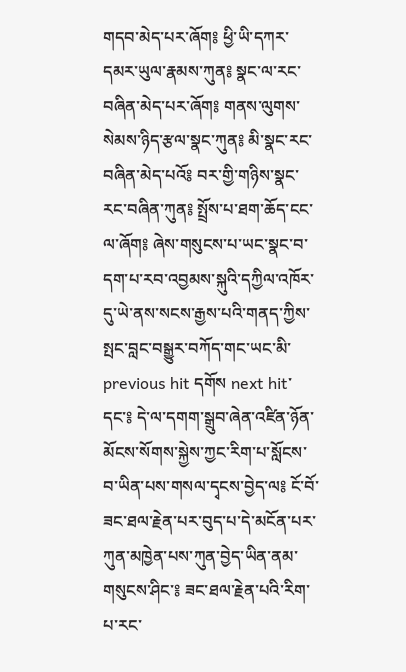གདབ་མེད་པར་ཞོག༔ ཕྱི་ཡི་དཀར་དམར་ཡུལ་རྣམས་ཀུན༔ སྣང་ལ་རང་བཞིན་མེད་པར་ཞོག༔ གནས་ལུགས་སེམས་ཉིད་རྩལ་སྣང་ཀུན༔ མི་སྣང་རང་བཞིན་མེད་པའོ༔ བར་གྱི་གཉིས་སྣང་རང་བཞིན་ཀུན༔ སྤྲོས་པ་ཐག་ཆོད་ངང་ལ་ཞོག༔ ཞེས་གསུངས་པ་ཡང་སྣང་བ་དག་པ་རབ་འབྱམས་སྐུའི་དཀྱིལ་འཁོར་དུ་ཡེ་ནས་སངས་རྒྱས་པའི་གནད་ཀྱིས་སྤང་བླང་བསྒྱུར་བཀོད་གང་ཡང་མི་previous hit དགོས next hit་དང་༔ དེ་ལ་དགག་སྒྲུབ་ཞེན་འཛིན་ཉོན་མོངས་སོགས་སྐྱེས་ཀྱང་རིག་པ་སློངས་བ་ཡིན་པས་གསལ་དྭངས་བྱེད་ལ༔ ངོ་བོ་ཟང་ཐལ་རྗེན་པར་བུད་པ་དེ་མངོན་པར་ཀུན་མཁྱེན་པས་ཀུན་བྱེད་ཡིན་ནམ་གསུངས་ཤིང་༔ ཟང་ཐལ་རྗེན་པའི་རིག་པ་རང་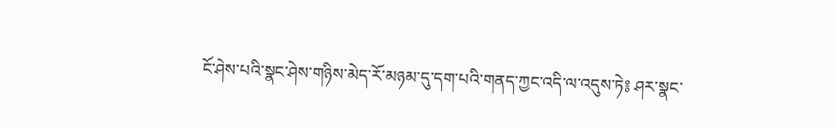ངོ་ཤེས་པའི་སྣང་ཤེས་གཉིས་མེད་རོ་མཉམ་དུ་དག་པའི་གནད་ཀྱང་འདི་ལ་འདུས་ཏེ༔ ཤར་སྣང་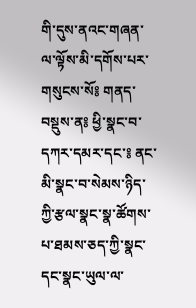གི་དུས་ནའང་གཞན་ལ་ལྟོས་མི་དགོས་པར་གསུངས་སོ༔ གནད་བསྡུས་ན༔ ཕྱི་སྣང་བ་དཀར་དམར་དང་༔ ནང་མི་སྣང་བ་སེམས་ཉིད་ཀྱི་རྩལ་སྣང་སྣ་ཚོགས་པ་ཐམས་ཅད་ཀྱི་སྣང་དང་སྣང་ཡུལ་ལ་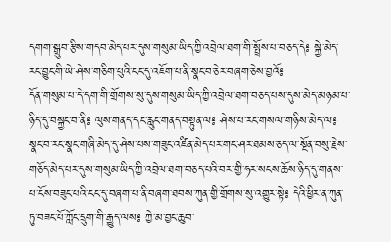དགག་སྒྲུབ་རྩིས་གདབ་མེད་པར་དུས་གསུམ་ཡིད་ཀྱི་འབྲེལ་ཐག་གི་སྤྲོས་པ་བཅད་དེ༔ སྐྱེ་མེད་རང་བྱུང་གི་ཡེ་ཤེས་གཅིག་པུའི་ངང་དུ་འཇོག་པ་ནི་སྣང་བ་ཅེར་བཞག་ཅེས་བྱའོ༔
དོན་གསུམ་པ་དེ་དག་གི་གྲོགས་སུ་དུས་གསུམ་ཡིད་ཀྱི་འབྲེལ་ཐག་བཅད་པས་དུས་མེད་མཉམ་པ་ཉིད་དུ་བསྐྱང་བ་ནི༔ ལུས་གནད་དང་རླུང་གནད་བསྟུན་ལ༔ ཤེས་པ་རང་གསལ་གཉིས་མེད་ལ༔ སྣང་བ་རང་སྣང་གཞི་མེད་དུ་ཤེས་པས་གཟུང་འཛིན་མེད་པར་གང་ཤར་ཐམས་ཅད་ལ་སྔོན་བསུ་རྗེས་གཅོད་མེད་པར་དུས་གསུམ་ཡིད་ཀྱི་འབྲེལ་ཐག་བཅད་པའི་བར་གྱི་ཧར་སངས་ཆོས་ཉིད་དུ་གནས་པ་ངོས་བཟུང་པའི་ངང་དུ་བཞག་པ་ནི་བཞག་ཐབས་ཀུན་གྱི་གྲོགས་སུ་འགྱུར་སྟེ༔ དེའི་ཕྱིར་ན་ཀུན་ཏུ་བཟང་པོ་ཀློང་དྲུག་གི་རྒྱུད་ལས༔ ཀྱེ་མ་བྱང་ཆུབ་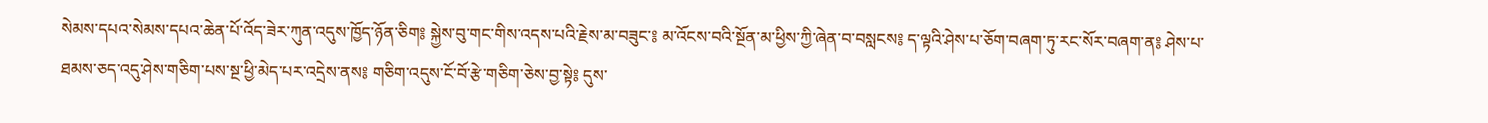སེམས་དཔའ་སེམས་དཔའ་ཆེན་པོ་འོད་ཟེར་ཀུན་འདུས་ཁྱོད་ཉོན་ཅིག༔ སྐྱེས་བུ་གང་གིས་འདས་པའི་རྗེས་མ་བཟུང་༔ མ་འོངས་བའི་སྔོན་མ་ཕྱིས་ཀྱི་ཞེན་བ་བསླངས༔ ད་ལྟའི་ཤེས་པ་ཅོག་བཞག་ཏུ་རང་སོར་བཞག་ན༔ ཤེས་པ་ཐམས་ཅད་འདུ་ཤེས་གཅིག་པས་སྔ་ཕྱི་མེད་པར་འདྲེས་ནས༔ གཅིག་འདུས་ངོ་བོ་རྩེ་གཅིག་ཅེས་བྱ་སྟེ༔ དུས་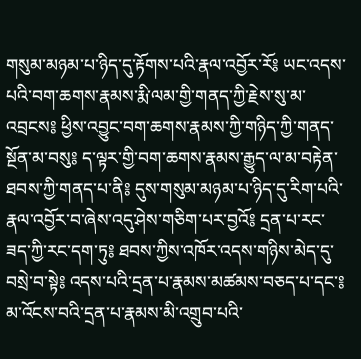གསུམ་མཉམ་པ་ཉིད་དུ་རྟོགས་པའི་རྣལ་འབྱོར་རོ༔ ཡང་འདས་པའི་བག་ཆགས་རྣམས་རྨི་ལམ་གྱི་གནད་ཀྱི་རྗེས་སུ་མ་འབྲངས༔ ཕྱིས་འབྱུང་བག་ཆགས་རྣམས་ཀྱི་གཉིད་ཀྱི་གནད་སྔོན་མ་བསུ༔ ད་ལྟར་གྱི་བག་ཆགས་རྣམས་རྒྱུད་ལ་མ་བརྟེན་ཐབས་ཀྱི་གནད་པ་ནི༔ དུས་གསུམ་མཉམ་པ་ཉིད་དུ་རིག་པའི་རྣལ་འབྱོར་བ་ཞེས་འདུ་ཤེས་གཅིག་པར་བྱའོ༔ དྲན་པ་རང་ཟད་ཀྱི་རང་དག་ཏུ༔ ཐབས་ཀྱིས་འཁོར་འདས་གཉིས་མེད་དུ་བསྲེ་བ་སྟེ༔ འདས་པའི་དྲན་པ་རྣམས་མཚམས་བཅད་པ་དང་༔ མ་འོངས་བའི་དྲན་པ་རྣམས་མི་འགྲུབ་པའི་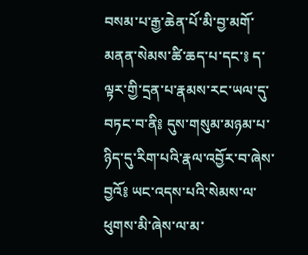བསམ་པ་རྒྱ་ཆེན་པོ་མི་བྱ་མགོ་མནན་སེམས་ཚི་ཆད་པ་དང་༔ ད་ལྟར་གྱི་དྲན་པ་རྣམས་རང་ཡལ་དུ་བཏང་བ་ནི༔ དུས་གསུམ་མཉམ་པ་ཉིད་དུ་རིག་པའི་རྣལ་འབྱོར་བ་ཞེས་བྱའོ༔ ཡང་འདས་པའི་སེམས་ལ་ཕུགས་མི་ཞེས་ལ་མ་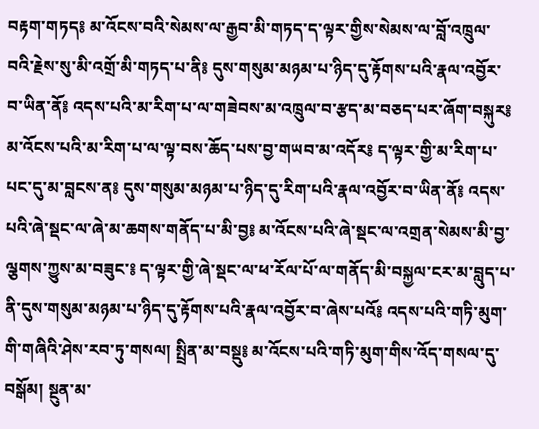བརྟག་གཏད༔ མ་འོངས་བའི་སེམས་ལ་རྒྱབ་མི་གཏད་ད་ལྟར་གྱིས་སེམས་ལ་བློ་འཁྲུལ་བའི་རྗེས་སུ་མི་འགྲོ་མི་གཏད་པ་ནི༔ དུས་གསུམ་མཉམ་པ་ཉིད་དུ་རྟོགས་པའི་རྣལ་འབྱོར་བ་ཡིན་ནོ༔ འདས་པའི་མ་རིག་པ་ལ་གཟེབས་མ་འཁྲུལ་བ་རྩད་མ་བཅད་པར་ཞོག་བསྐུར༔ མ་འོངས་པའི་མ་རིག་པ་ལ་ལྟ་བས་ཆོད་པས་བྱ་གཡབ་མ་འདོར༔ ད་ལྟར་གྱི་མ་རིག་པ་པང་དུ་མ་བླངས་ན༔ དུས་གསུམ་མཉམ་པ་ཉིད་དུ་རིག་པའི་རྣལ་འབྱོར་བ་ཡིན་ནོ༔ འདས་པའི་ཞེ་སྡང་ལ་ཞེ་མ་ཆགས་གནོད་པ་མི་བྱ༔ མ་འོངས་པའི་ཞེ་སྡང་ལ་འགྲན་སེམས་མི་བྱ་ལྕགས་ཀྱུས་མ་བཟུང་༔ ད་ལྟར་གྱི་ཞེ་སྡང་ལ་ཕ་རོལ་པོ་ལ་གནོད་མི་བསྐྱལ་ངར་མ་བླུད་པ་ནི་དུས་གསུམ་མཉམ་པ་ཉིད་དུ་རྟོགས་པའི་རྣལ་འབྱོར་བ་ཞེས་པའོ༔ འདས་པའི་གཏི་མུག་གི་གཞིའི་ཤེས་རབ་ཏུ་གསལ། སྤྲིན་མ་བསྡུ༔ མ་འོངས་པའི་གཏི་མུག་གིས་འོད་གསལ་དུ་བསྒོམ། སྔུན་མ་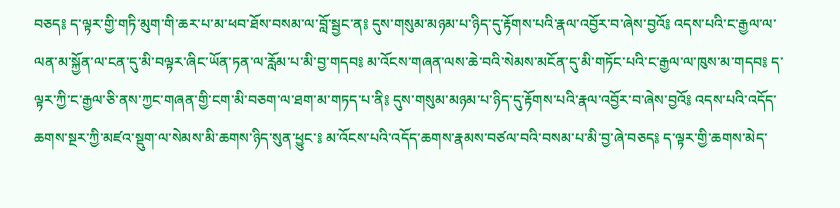བཅད༔ ད་ལྟར་གྱི་གཏི་མུག་གི་ཆར་པ་མ་ཕབ་ཐོས་བསམ་ལ་བློ་སྦྱང་ན༔ དུས་གསུམ་མཉམ་པ་ཉིད་དུ་རྟོགས་པའི་རྣལ་འབྱོར་བ་ཞེས་བྱའོ༔ འདས་པའི་ང་རྒྱལ་ལ་ལན་མ་སྐྱོན་ལ་ངན་དུ་མི་བལྟར་ཞིང་ཡོན་ཏན་ལ་རློམ་པ་མི་བྱ་གདབ༔ མ་འོངས་གཞན་ལས་ཆེ་བའི་སེམས་མངོན་དུ་མི་གཏོང་པའི་ང་རྒྱལ་ལ་ཁུས་མ་གདབ༔ ད་ལྟར་ཀྱི་ང་རྒྱལ་ཅི་ནས་ཀྱང་གཞན་གྱི་ངག་མི་བཅག་ལ་ཐག་མ་གཏད་པ་ནི༔ དུས་གསུམ་མཉམ་པ་ཉིད་དུ་རྟོགས་པའི་རྣལ་འབྱོར་བ་ཞེས་བྱའོ༔ འདས་པའི་འདོད་ཆགས་སྔར་ཀྱི་མཛའ་སྡུག་ལ་སེམས་མི་ཆགས་ཉིད་སུན་ཕྱུང་༔ མ་འོངས་པའི་འདོད་ཆགས་རྣམས་བཙལ་བའི་བསམ་པ་མི་བྱ་ཞེ་བཅད༔ ད་ལྟར་གྱི་ཆགས་མེད་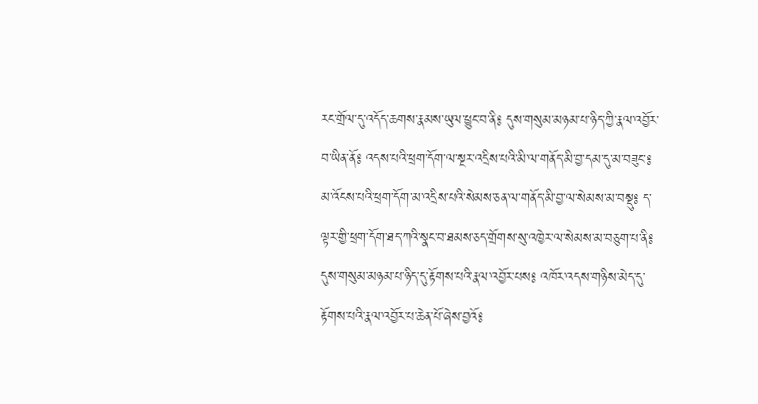རང་གྲོལ་དུ་འདོད་ཆགས་རྣམས་ཡུལ་ཕྱུང་བ་ནི༔ དུས་གསུམ་མཉམ་པ་ཉིད་ཀྱི་རྣལ་འབྱོར་བ་ཡིན་ནོ༔ འདས་པའི་ཕྲག་དོག་ལ་སྔར་འདྲིས་པའི་མི་ལ་གནོད་མི་བྱ་དམ་དུ་མ་བཟུང་༔ མ་འོངས་པའི་ཕྲག་དོག་མ་འདྲིས་པའི་སེམས་ཅན་ལ་གནོད་མི་བྱ་ལ་སེམས་མ་བསྡུ༔ ད་ལྟར་གྱི་ཕྲག་དོག་ཐད་ཀའི་སྣང་བ་ཐམས་ཅད་གྲོགས་སུ་འཁྱེར་ལ་སེམས་མ་བཅུག་པ་ནི༔ དུས་གསུམ་མཉམ་པ་ཉིད་དུ་རྟོགས་པའི་རྣལ་འབྱོར་པས༔ འཁོར་འདས་གཉིས་མེད་དུ་རྟོགས་པའི་རྣལ་འབྱོར་པ་ཆེན་པོ་ཞེས་བྱའོ༔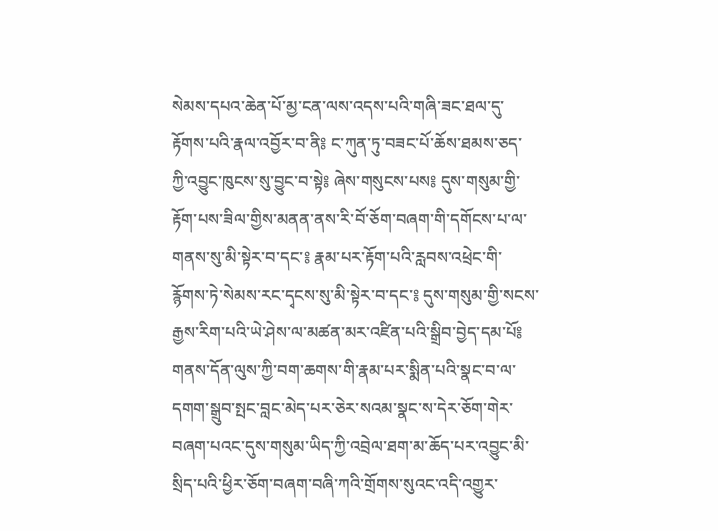སེམས་དཔའ་ཆེན་པོ་མྱ་ངན་ལས་འདས་པའི་གཞི་ཟང་ཐལ་དུ་རྟོགས་པའི་རྣལ་འབྱོར་བ་ནི༔ ང་ཀུན་ཏུ་བཟང་པོ་ཆོས་ཐམས་ཅད་ཀྱི་འབྱུང་ཁུངས་སུ་བྱུང་བ་སྟེ༔ ཞེས་གསུངས་པས༔ དུས་གསུམ་གྱི་རྟོག་པས་ཟིལ་གྱིས་མནན་ནས་རི་བོ་ཅོག་བཞག་གི་དགོངས་པ་ལ་གནས་སུ་མི་སྟེར་བ་དང་༔ རྣམ་པར་རྟོག་པའི་རླབས་འཕྲེང་གི་རྙོགས་ཏེ་སེམས་རང་དྭངས་སུ་མི་སྟེར་བ་དང་༔ དུས་གསུམ་གྱི་སངས་རྒྱས་རིག་པའི་ཡེ་ཤེས་ལ་མཚན་མར་འཛིན་པའི་སྒྲིབ་བྱེད་དམ་པོ༔ གནས་དོན་ལུས་ཀྱི་བག་ཆགས་གི་རྣམ་པར་སྨིན་པའི་སྣང་བ་ལ་དགག་སྒྲུབ་སྤང་བླང་མེད་པར་ཅེར་སའམ་སྣང་ས་དེར་ཅོག་གེར་བཞག་པའང་དུས་གསུམ་ཡིད་ཀྱི་འབྲེལ་ཐག་མ་ཆོད་པར་འབྱུང་མི་སྲིད་པའི་ཕྱིར་ཅོག་བཞག་བཞི་ཀའི་གྲོགས་སུའང་འདི་འགྱུར་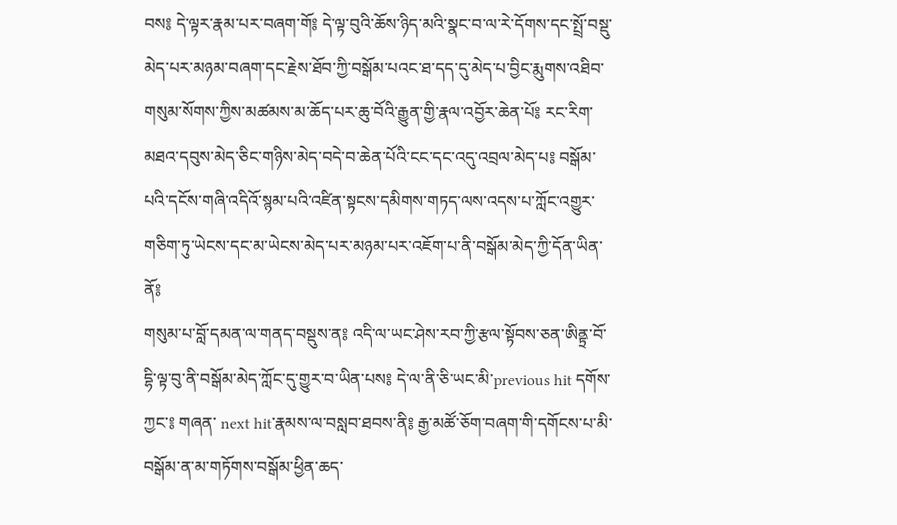བས༔ དེ་ལྟར་རྣམ་པར་བཞག་གོ༔ དེ་ལྟ་བུའི་ཆོས་ཉིད་མའི་སྣང་བ་ལ་རེ་དོགས་དང་སྤྲོ་བསྡུ་མེད་པར་མཉམ་བཞག་དང་རྗེས་ཐོབ་ཀྱི་བསྒོམ་པའང་ཐ་དད་དུ་མེད་པ་བྱིང་རྨུགས་འཐིབ་གསུམ་སོགས་ཀྱིས་མཚམས་མ་ཆོད་པར་ཆུ་བོའི་རྒྱུན་གྱི་རྣལ་འབྱོར་ཆེན་པོ༔ རང་རིག་མཐའ་དབུས་མེད་ཅིང་གཉིས་མེད་བདེ་བ་ཆེན་པོའི་ངང་དང་འདུ་འབྲལ་མེད་པ༔ བསྒོམ་པའི་དངོས་གཞི་འདིའོ་སྙམ་པའི་འཛིན་སྟངས་དམིགས་གཏད་ལས་འདས་པ་ཀློང་འགྱུར་གཅིག་ཏུ་ཡེངས་དང་མ་ཡེངས་མེད་པར་མཉམ་པར་འཇོག་པ་ནི་བསྒོམ་མེད་ཀྱི་དོན་ཡིན་ནོ༔
གསུམ་པ་བློ་དམན་ལ་གནད་བསྡུས་ན༔ འདི་ལ་ཡང་ཤེས་རབ་ཀྱི་རྩལ་སྟོབས་ཅན་ཨིནྟྲ་བོ་དྷི་ལྟ་བུ་ནི་བསྒོམ་མེད་ཀློང་དུ་གྱུར་བ་ཡིན་པས༔ དེ་ལ་ནི་ཅི་ཡང་མི་previous hit དགོས་ཀྱང་༔ གཞན་ next hit་རྣམས་ལ་བསླབ་ཐབས་ནི༔ རྒྱ་མཚོ་ཅོག་བཞག་གི་དགོངས་པ་མི་བསྒོམ་ན་མ་གཏོགས་བསྒོམ་ཕྱིན་ཆད་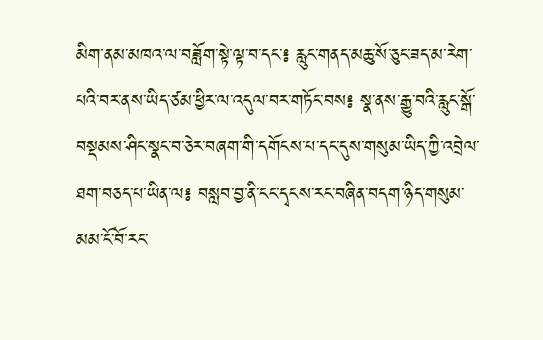མིག་ནམ་མཁའ་ལ་བཟློག་སྟེ་ལྟ་བ་དང་༔ རླུང་གནད་མཆུ་སོ་ཅུང་ཟད་མ་རེག་པའི་བར་ནས་ཡིད་ཙམ་ཕྱིར་ལ་འདུལ་བར་གཏོང་བས༔ སྣ་ནས་རྒྱུ་བའི་རླུང་སྒོ་བསྡམས་ཤིང་སྣང་བ་ཅེར་བཞག་གི་དགོངས་པ་དང་དུས་གསུམ་ཡིད་ཀྱི་འབྲེལ་ཐག་བཅད་པ་ཡིན་ལ༔ བསླབ་བྱ་ནི་ངང་དྭངས་རང་བཞིན་བདག་ཉིད་གསུམ་མམ་ངོ་བོ་རང་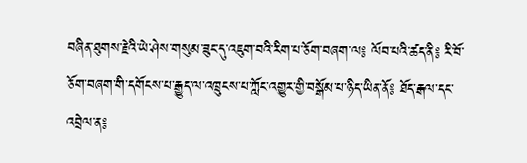བཞིན་ཐུགས་རྗེའི་ཡེ་ཤེས་གསུམ་ཟུང་དུ་འཇུག་བའི་རིག་པ་ཅོག་བཞག་ལ༔ ལོབ་པའི་ཚད་ནི༔ རི་བོ་ཅོག་བཞག་གི་དགོངས་པ་རྒྱུད་ལ་འཁྲུངས་པ་ཀློང་འགྱུར་གྱི་བསྒོམ་པ་ཉིད་ཡིན་ནོ༔ ཐོད་རྒལ་དང་འབྲེལ་ན༔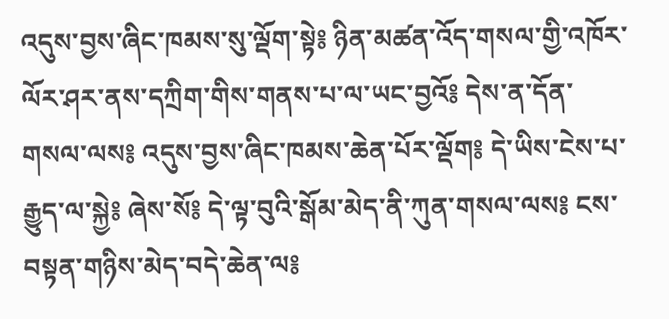འདུས་བྱས་ཞིང་ཁམས་སུ་ལྡོག་སྟེ༔ ཉིན་མཚན་འོད་གསལ་གྱི་འཁོར་ལོར་ཤར་ནས་དཀྲིག་གིས་གནས་པ་ལ་ཡང་བྱའོ༔ དེས་ན་དོན་གསལ་ལས༔ འདུས་བྱས་ཞིང་ཁམས་ཆེན་པོར་ལྡོག༔ དེ་ཡིས་ངེས་པ་རྒྱུད་ལ་སྐྱེ༔ ཞེས་སོ༔ དེ་ལྟ་བུའི་སྒོམ་མེད་ནི་ཀུན་གསལ་ལས༔ ངས་བསྟན་གཉིས་མེད་བདེ་ཆེན་ལ༔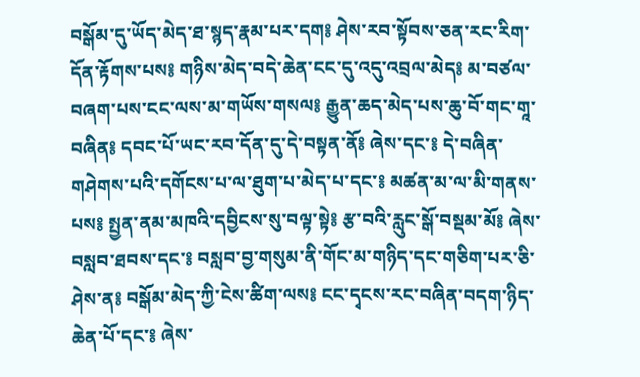བསྒོམ་དུ་ཡོད་མེད་ཐ་སྙད་རྣམ་པར་དག༔ ཤེས་རབ་སྟོབས་ཅན་རང་རིག་དོན་རྟོགས་པས༔ གཉིས་མེད་བདེ་ཆེན་ངང་དུ་འདུ་འབྲལ་མེད༔ མ་བཙལ་བཞག་པས་ངང་ལས་མ་གཡོས་གསལ༔ རྒྱུན་ཆད་མེད་པས་ཆུ་བོ་གང་གཱ་བཞིན༔ དབང་པོ་ཡང་རབ་དོན་དུ་དེ་བསྟན་ནོ༔ ཞེས་དང་༔ དེ་བཞིན་གཤེགས་པའི་དགོངས་པ་ལ་ཐུག་པ་མེད་པ་དང་༔ མཚན་མ་ལ་མི་གནས་པས༔ སྤྱན་ནམ་མཁའི་དབྱིངས་སུ་བལྟ་སྟེ༔ རྩ་བའི་རླུང་སྒོ་བསྡམ་མོ༔ ཞེས་བསླབ་ཐབས་དང་༔ བསླབ་བྱ་གསུམ་ནི་གོང་མ་གཉིད་དང་གཅིག་པར་ཅི་ཤེས་ན༔ བསྒོམ་མེད་ཀྱི་ངེས་ཚིག་ལས༔ ངང་དྭངས་རང་བཞིན་བདག་ཉིད་ཆེན་པོ་དང་༔ ཞེས་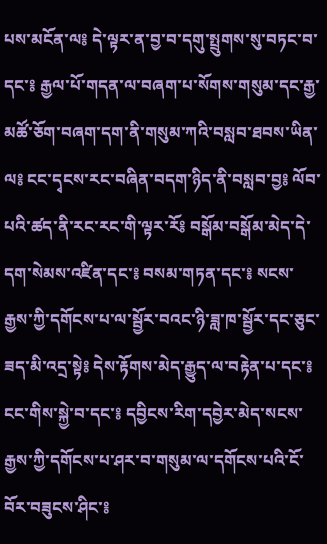པས་མངོན་ལ༔ དེ་ལྟར་ན་བྱ་བ་དགུ་སྤྲུགས་སུ་བཏང་བ་དང་༔ རྒྱལ་པོ་གདན་ལ་བཞག་པ་སོགས་གསུམ་དང་རྒྱ་མཚོ་ཅོག་བཞག་དག་ནི་གསུམ་ཀའི་བསླབ་ཐབས་ཡིན་ལ༔ ངང་དྭངས་རང་བཞིན་བདག་ཉིད་ནི་བསླབ་བྱ༔ ལོབ་པའི་ཚད་ནི་རང་རང་གི་ལྟར་རོ༔ བསྒོམ་བསྒོམ་མེད་དེ་དག་སེམས་འཛིན་དང་༔ བསམ་གཏན་དང་༔ སངས་རྒྱས་ཀྱི་དགོངས་པ་ལ་སྦྱོར་བའང་ཉི་ཟླ་ཁ་སྦྱོར་དང་ཅུང་ཟད་མི་འདྲ་སྟེ༔ དེས་རྟོགས་མེད་རྒྱུད་ལ་བརྟེན་པ་དང་༔ ངང་གིས་སྐྱེ་བ་དང་༔ དབྱིངས་རིག་དབྱེར་མེད་སངས་རྒྱས་ཀྱི་དགོངས་པ་ཤར་བ་གསུམ་ལ་དགོངས་པའི་ངོ་བོར་བཟུངས་ཤིང་༔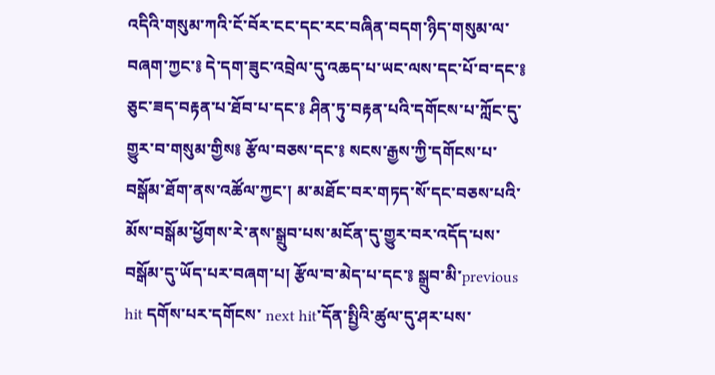འདིའི་གསུམ་ཀའི་ངོ་བོར་ངང་དང་རང་བཞིན་བདག་ཉིད་གསུམ་ལ་བཞག་ཀྱང་༔ དེ་དག་ཟུང་འབྲེལ་དུ་འཆད་པ་ཡང་ལས་དང་པོ་བ་དང་༔ ཅུང་ཟད་བརྟན་པ་ཐོབ་པ་དང་༔ ཤིན་ཏུ་བརྟན་པའི་དགོངས་པ་ཀློང་དུ་གྱུར་བ་གསུམ་གྱིས༔ རྩོལ་བཅས་དང་༔ སངས་རྒྱས་ཀྱི་དགོངས་པ་བསྒོམ་ཐོག་ནས་འཚོལ་ཀྱང་། མ་མཐོང་བར་གཏད་སོ་དང་བཅས་པའི་མོས་བསྒོམ་ཕྱོགས་རེ་ནས་སྒྲུབ་པས་མངོན་དུ་གྱུར་བར་འདོད་པས་བསྒོམ་དུ་ཡོད་པར་བཞག་པ། རྩོལ་བ་མེད་པ་དང་༔ སྒྲུབ་མི་previous hit དགོས་པར་དགོངས་ next hit་དོན་སྤྱིའི་ཚུལ་དུ་ཤར་པས་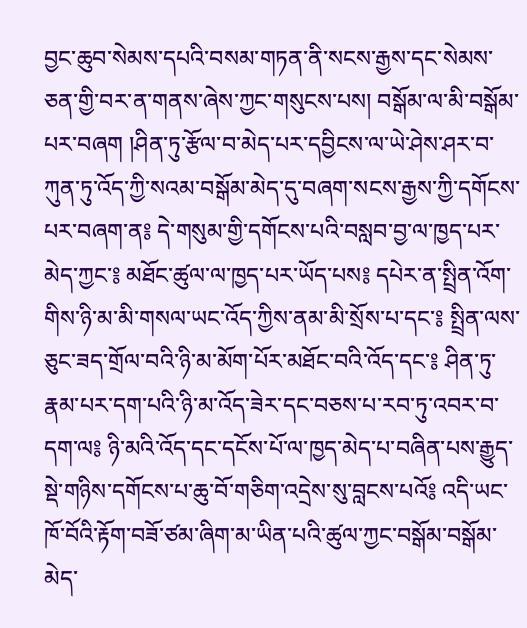བྱང་ཆུབ་སེམས་དཔའི་བསམ་གཏན་ནི་སངས་རྒྱས་དང་སེམས་ཅན་གྱི་བར་ན་གནས་ཞེས་ཀྱང་གསུངས་པས། བསྒོམ་ལ་མི་བསྒོམ་པར་བཞག །ཤིན་ཏུ་རྩོལ་བ་མེད་པར་དབྱིངས་ལ་ཡེ་ཤེས་ཤར་བ་ཀུན་ཏུ་འོད་ཀྱི་སའམ་བསྒོམ་མེད་དུ་བཞག་སངས་རྒྱས་ཀྱི་དགོངས་པར་བཞག་ན༔ དེ་གསུམ་གྱི་དགོངས་པའི་བསླབ་བྱ་ལ་ཁྱད་པར་མེད་ཀྱང་༔ མཐོང་ཚུལ་ལ་ཁྱད་པར་ཡོད་པས༔ དཔེར་ན་སྤྲིན་འོག་གིས་ཉི་མ་མི་གསལ་ཡང་འོད་ཀྱིས་ནམ་མི་སྲོས་པ་དང་༔ སྤྲིན་ལས་ཅུང་ཟད་གྲོལ་བའི་ཉི་མ་མོག་པོར་མཐོང་བའི་འོད་དང་༔ ཤིན་ཏུ་རྣམ་པར་དག་པའི་ཉི་མ་འོད་ཟེར་དང་བཅས་པ་རབ་ཏུ་འབར་བ་དག་ལ༔ ཉི་མའི་འོད་དང་དངོས་པོ་ལ་ཁྱད་མེད་པ་བཞིན་པས་རྒྱུད་སྡེ་གཉིས་དགོངས་པ་ཆུ་བོ་གཅིག་འདྲེས་སུ་བླངས་པའོ༔ འདི་ཡང་ཁོ་བོའི་རྟོག་བཟོ་ཙམ་ཞིག་མ་ཡིན་པའི་ཚུལ་ཀྱང་བསྒོམ་བསྒོམ་མེད་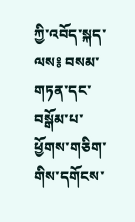ཀྱི་འབོད་སྐད་ལས༔ བསམ་གཏན་དང་བསྒོམ་པ་ཕྱོགས་གཅིག་གིས་དགོངས་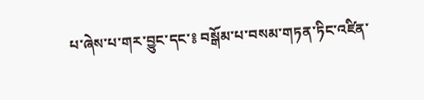པ་ཞེས་པ་གར་བྱུང་དང་༔ བསྒོམ་པ་བསམ་གཏན་ཏིང་འཛིན་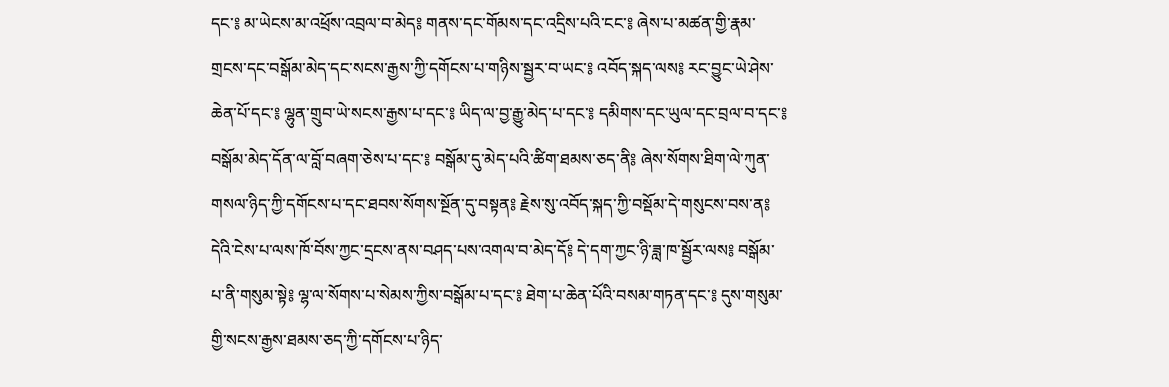དང་༔ མ་ཡེངས་མ་འཕྲོས་འབྲལ་བ་མེད༔ གནས་དང་གོམས་དང་འདྲིས་པའི་ངང་༔ ཞེས་པ་མཚན་གྱི་རྣམ་གྲངས་དང་བསྒོམ་མེད་དང་སངས་རྒྱས་ཀྱི་དགོངས་པ་གཉིས་སྦྱར་བ་ཡང་༔ འབོད་སྐད་ལས༔ རང་བྱུང་ཡེ་ཤེས་ཆེན་པོ་དང་༔ ལྷུན་གྲུབ་ཡེ་སངས་རྒྱས་པ་དང་༔ ཡིད་ལ་བྱ་རྒྱུ་མེད་པ་དང་༔ དམིགས་དང་ཡུལ་དང་བྲལ་བ་དང་༔ བསྒོམ་མེད་དོན་ལ་བློ་བཞག་ཅེས་པ་དང་༔ བསྒོམ་དུ་མེད་པའི་ཚིག་ཐམས་ཅད་ནི༔ ཞེས་སོགས་ཐིག་ལེ་ཀུན་གསལ་ཉིད་ཀྱི་དགོངས་པ་དང་ཐབས་སོགས་སྔོན་དུ་བསྟན༔ རྗེས་སུ་འབོད་སྐད་ཀྱི་བསྡོམ་དེ་གསུངས་བས་ན༔ དེའི་ངེས་པ་ལས་ཁོ་བོས་ཀྱང་དྲངས་ནས་བཤད་པས་འགལ་བ་མེད་དོ༔ དེ་དག་ཀྱང་ཉི་ཟླ་ཁ་སྦྱོར་ལས༔ བསྒོམ་པ་ནི་གསུམ་སྟེ༔ ལྷ་ལ་སོགས་པ་སེམས་ཀྱིས་བསྒོམ་པ་དང་༔ ཐེག་པ་ཆེན་པོའི་བསམ་གཏན་དང་༔ དུས་གསུམ་གྱི་སངས་རྒྱས་ཐམས་ཅད་ཀྱི་དགོངས་པ་ཉིད་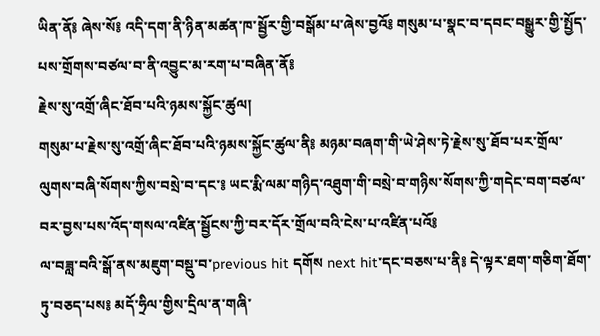ཡིན་ནོ༔ ཞེས་སོ༔ འདི་དག་ནི་ཉིན་མཚན་ཁ་སྦྱོར་གྱི་བསྒོམ་པ་ཞེས་བྱའོ༔ གསུམ་པ་སྣང་བ་དབང་བསྒྱུར་གྱི་སྤྱོད་པས་གྲོགས་བཙལ་བ་ནི་འབྱུང་མ་རག་པ་བཞིན་ནོ༔
རྗེས་སུ་འགྲོ་ཞིང་ཐོབ་པའི་ཉམས་སྐྱོང་ཚུལ།
གསུམ་པ་རྗེས་སུ་འགྲོ་ཞིང་ཐོབ་པའི་ཉམས་སྐྱོང་ཚུལ་ནི༔ མཉམ་བཞག་གི་ཡེ་ཤེས་ཏེ་རྗེས་སུ་ཐོབ་པར་གྲོལ་ལུགས་བཞི་སོགས་ཀྱིས་བསྲེ་བ་དང་༔ ཡང་རྨི་ལམ་གཉིད་འཐུག་གི་བསྲེ་བ་གཉིས་སོགས་ཀྱི་གདེང་བག་བཙལ་བར་བྱས་པས་འོད་གསལ་འཛིན་སྦྱོངས་ཀྱི་བར་དོར་གྲོལ་བའི་ངེས་པ་འཛིན་པའོ༔
ལ་བཟླ་བའི་སྒོ་ནས་མཇུག་བསྡུ་བ་previous hit དགོས next hit་དང་བཅས་པ་ནི༔ དེ་ལྟར་ཐག་གཅིག་ཐོག་ཏུ་བཅད་པས༔ མདོ་ཧྲིལ་གྱིས་དྲིལ་ན་གཞི་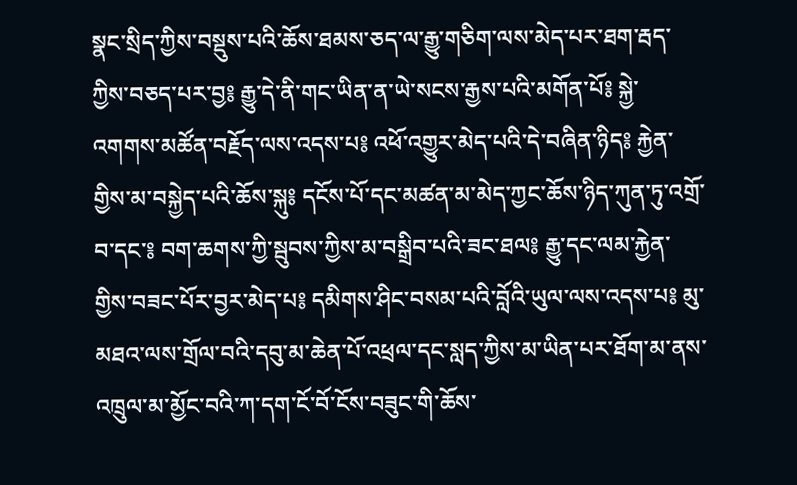སྣང་སྲིད་ཀྱིས་བསྡུས་པའི་ཆོས་ཐམས་ཅད་ལ་རྒྱུ་གཅིག་ལས་མེད་པར་ཐག་རྦད་ཀྱིས་བཅད་པར་བྱ༔ རྒྱུ་དེ་ནི་གང་ཡིན་ན་ཡེ་སངས་རྒྱས་པའི་མགོན་པོ༔ སྐྱེ་འགགས་མཚོན་བརྗོད་ལས་འདས་པ༔ འཕོ་འགྱུར་མེད་པའི་དེ་བཞིན་ཉིད༔ རྐྱེན་གྱིས་མ་བསྐྱེད་པའི་ཆོས་སྐུ༔ དངོས་པོ་དང་མཚན་མ་མེད་ཀྱང་ཆོས་ཉིད་ཀུན་ཏུ་འགྲོ་བ་དང་༔ བག་ཆགས་ཀྱི་སྦུབས་ཀྱིས་མ་བསྒྲིབ་པའི་ཟང་ཐལ༔ རྒྱུ་དང་ལམ་རྐྱེན་གྱིས་བཟང་པོར་བྱར་མེད་པ༔ དམིགས་ཤིང་བསམ་པའི་བློའི་ཡུལ་ལས་འདས་པ༔ མུ་མཐའ་ལས་གྲོལ་བའི་དབུ་མ་ཆེན་པོ་འཕྲལ་དང་སླད་ཀྱིས་མ་ཡིན་པར་ཐོག་མ་ནས་འཁྲུལ་མ་མྱོང་བའི་ཀ་དག་ངོ་བོ་ངོས་བཟུང་གི་ཆོས་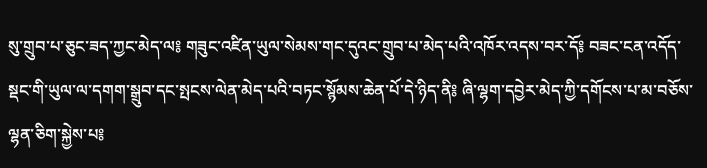སུ་གྲུབ་པ་ཅུང་ཟད་ཀྱང་མེད་ལ༔ གཟུང་འཛིན་ཡུལ་སེམས་གང་དུའང་གྲུབ་པ་མེད་པའི་འཁོར་འདས་བར་དོ༔ བཟང་ངན་འདོད་སྡང་གི་ཡུལ་ལ་དགག་སྒྲུབ་དང་སྤངས་ལེན་མེད་པའི་བཏང་སྙོམས་ཆེན་པོ་དེ་ཉིད་ནི༔ ཞི་ལྷག་དབྱེར་མེད་ཀྱི་དགོངས་པ་མ་བཅོས་ལྷན་ཅིག་སྐྱེས་པ༔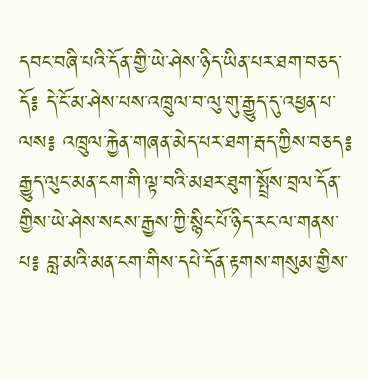དབང་བཞི་པའི་དོན་གྱི་ཡེ་ཤེས་ཉིད་ཡིན་པར་ཐག་བཅད་དོ༔ དེ་ངོ་མ་ཤེས་པས་འཁྲུལ་བ་ལུ་གུ་རྒྱུད་དུ་འཕྱན་པ་ལས༔ འཁྲུལ་རྐྱེན་གཞན་མེད་པར་ཐག་རྦད་ཀྱིས་བཅད༔ རྒྱུད་ལུང་མན་ངག་གི་ལྟ་བའི་མཐར་ཐུག་སྤྲོས་བྲལ་དོན་གྱིས་ཡེ་ཤེས་སངས་རྒྱས་ཀྱི་སྙིང་པོ་ཉིད་རང་ལ་གནས་པ༔ བླ་མའི་མན་ངག་གིས་དཔེ་དོན་རྟགས་གསུམ་གྱིས་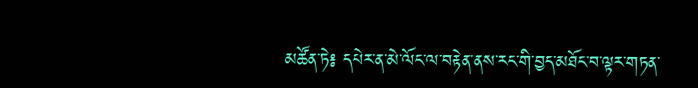མཚོན་ཏེ༔ དཔེར་ན་མེ་ལོང་ལ་བརྟེན་ནས་རང་གི་བྱད་མཐོང་བ་ལྟར་གཏན་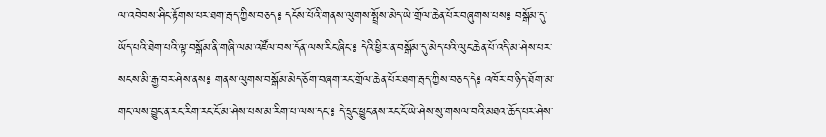ལ་འབེབས་ཤིང་རྟོགས་པར་ཐག་རྦད་ཀྱིས་བཅད༔ དངོས་པོའི་གནས་ལུགས་སྤྲོས་མེད་ཡེ་གྲོལ་ཆེན་པོར་བཞུགས་པས༔ བསྒོམ་དུ་ཡོད་པའི་ཐེག་པའི་ལྟ་བསྒོམ་ནི་གཞི་ལམ་འཛོལ་བས་དོན་ལས་རིང་ཞིང་༔ དེའི་ཕྱིར་ན་བསྒོམ་དུ་མེད་པའི་ལུང་ཆེན་པོ་འདི་མ་ཤེས་པར་སངས་མི་རྒྱ་བར་ཤེས་ནས༔ གནས་ལུགས་བསྒོམ་མེད་ཅོག་བཞག་རང་གྲོལ་ཆེན་པོར་ཐག་རྦད་ཀྱིས་བཅད་དེ༔ འཁོར་བ་ཉིད་ཐོག་མ་གང་ལས་བྱུང་ན་རང་རིག་རང་ངོ་མ་ཤེས་པས་མ་རིག་པ་ལས་དང་༔ དེ་དྲུང་ཕྱུང་ནས་རང་ངོ་ཡེ་ཤེས་སུ་གསལ་བའི་མཐའ་ཆོད་པར་ཤེས་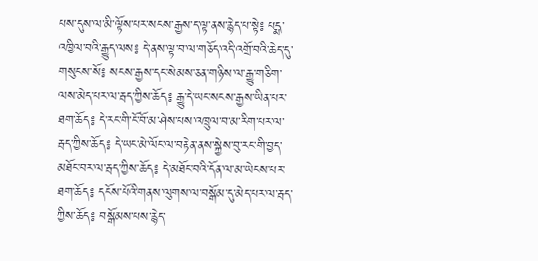པས་དུས་ལ་མི་ལྟོས་པར་སངས་རྒྱས་ད་ལྟ་ནས་རྙེད་པ་སྟེ༔ པདྨ་འཁྱིལ་བའི་རྒྱུད་ལས༔ དེ་ནས་ལྟ་བ་ལ་གཅོད་འདི་འགྲོ་བའི་ཆེད་དུ་གསུངས་སོ༔ སངས་རྒྱས་དང་སེམས་ཅན་གཉིས་ལ་རྒྱུ་གཅིག་ལས་མེད་པར་ལ་རྦད་ཀྱིས་ཆོད༔ རྒྱུ་དེ་ཡང་སངས་རྒྱས་ཡིན་པར་ཐག་ཆོད༔ དེ་རང་གི་ངོ་བོ་མ་ཤེས་པས་འཁྲུལ་བ་མ་རིག་པར་ལ་རྦད་ཀྱིས་ཆོད༔ དེ་ཡང་མེ་ལོང་ལ་བརྟེན་ནས་སྐྱེས་བུ་རང་གི་བྱད་མཐོང་བར་ལ་རྦད་ཀྱིས་ཆོད༔ དེ་མཐོང་བའི་དོན་ལ་མ་ཡེངས་པར་ཐག་ཆོད༔ དངོས་པོའི་གནས་ལུགས་ལ་བསྒོམ་དུ་མེད་པར་ལ་རྦད་ཀྱིས་ཆོད༔ བསྒོམས་པས་རྙེད་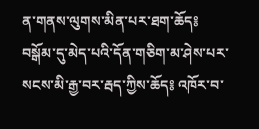ན་གནས་ལུགས་མིན་པར་ཐག་ཆོད༔ བསྒོམ་དུ་མེད་པའི་དོན་གཅིག་མ་ཤེས་པར་སངས་མི་རྒྱ་བར་རྦད་ཀྱིས་ཆོད༔ འཁོར་བ་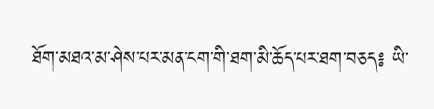ཐོག་མཐའ་མ་ཤེས་པར་མན་ངག་གི་ཐག་མི་ཆོད་པར་ཐག་བཅད༔ ཡི་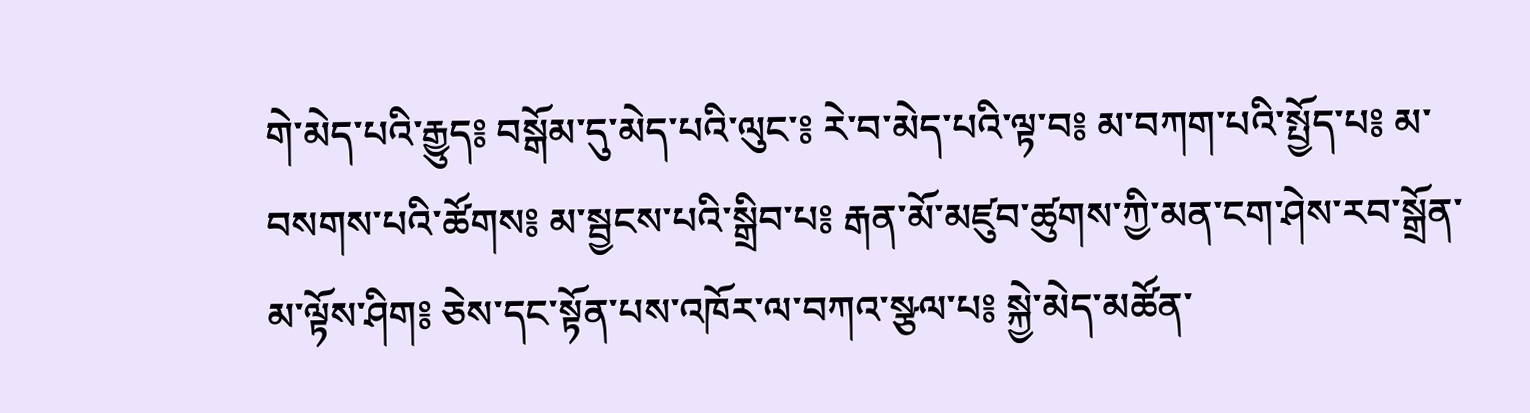གེ་མེད་པའི་རྒྱུད༔ བསྒོམ་དུ་མེད་པའི་ལུང་༔ རེ་བ་མེད་པའི་ལྟ་བ༔ མ་བཀག་པའི་སྤྱོད་པ༔ མ་བསགས་པའི་ཚོགས༔ མ་སྦྱངས་པའི་སྒྲིབ་པ༔ རྒན་མོ་མཛུབ་ཚུགས་ཀྱི་མན་ངག་ཤེས་རབ་སྒྲོན་མ་ལྟོས་ཤིག༔ ཅེས་དང་སྟོན་པས་འཁོར་ལ་བཀའ་སྩལ་པ༔ སྐྱེ་མེད་མཚོན་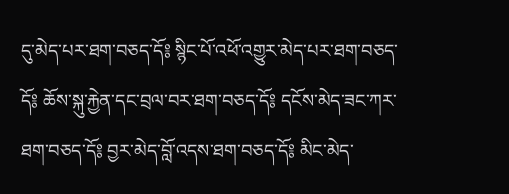དུ་མེད་པར་ཐག་བཅད་དོ༔ སྙིང་པོ་འཕོ་འགྱུར་མེད་པར་ཐག་བཅད་དོ༔ ཆོས་སྐུ་རྐྱེན་དང་བྲལ་བར་ཐག་བཅད་དོ༔ དངོས་མེད་ཟང་ཀར་ཐག་བཅད་དོ༔ བྱར་མེད་བློ་འདས་ཐག་བཅད་དོ༔ མིང་མེད་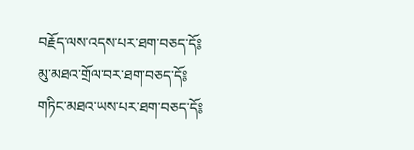བརྗོད་ལས་འདས་པར་ཐག་བཅད་དོ༔ མུ་མཐའ་གྲོལ་བར་ཐག་བཅད་དོ༔ གཏིང་མཐའ་ཡས་པར་ཐག་བཅད་དོ༔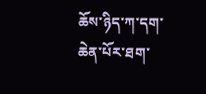ཆོས་ཉིད་ཀ་དག་ཆེན་པོར་ཐག་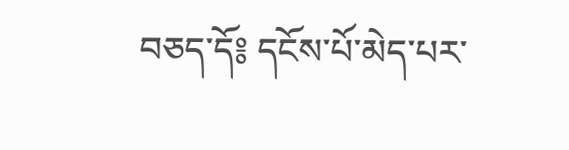བཅད་དོ༔ དངོས་པོ་མེད་པར་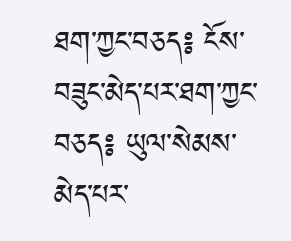ཐག་ཀྱང་བཅད༔ ངོས་བཟུང་མེད་པར་ཐག་ཀྱང་བཅད༔ ཡུལ་སེམས་མེད་པར་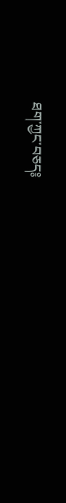ཐག་ཀྱང་བཅད༔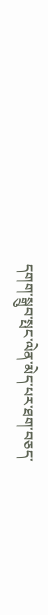དགག་སྒྲུབ་སྤང་ལེན་མེད་པར་ཐག་བཅད་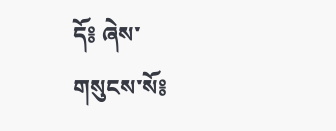དོ༔ ཞེས་གསུངས་སོ༔